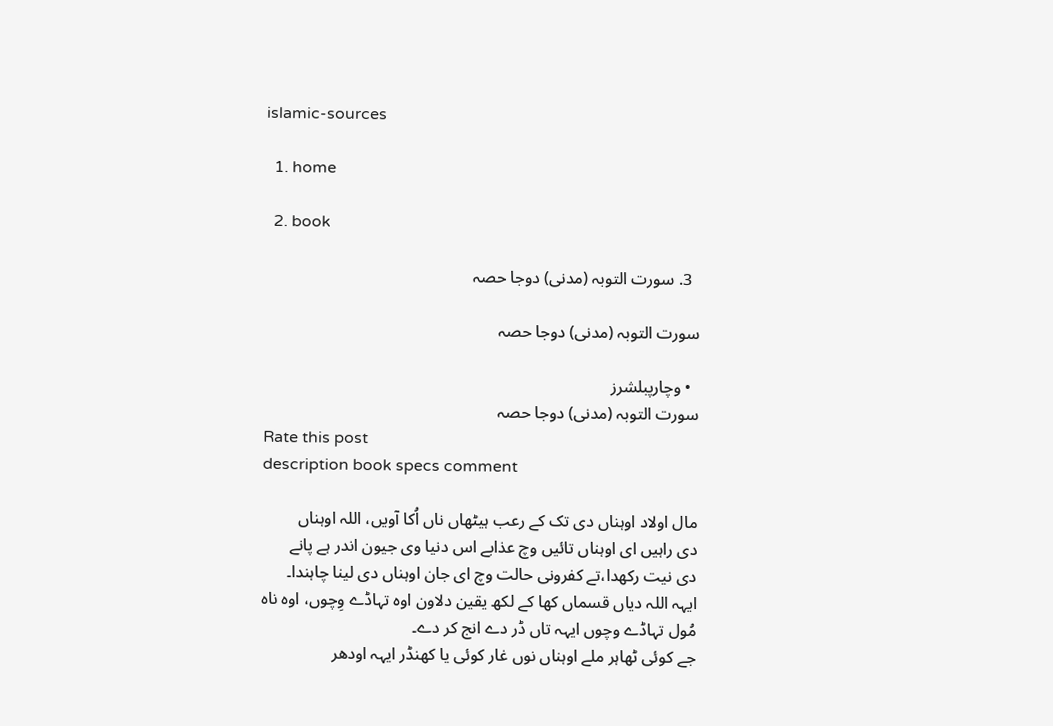islamic-sources

  1. home

  2. book

  3. سورت التوبہ (مدنی) دوجا حصہ

سورت التوبہ (مدنی) دوجا حصہ

  • وچارپبلشرز
سورت التوبہ (مدنی) دوجا حصہ
Rate this post
description book specs comment

مال اولاد اوہناں دی تک کے رعب ہیٹھاں ناں اُکا آویں، اللہ اوہناں
دی راہیں ای اوہناں تائیں وچ عذابے اس دنیا وی جیون اندر ہے پانے
دی نیت رکھدا،تے کفرونی حالت وچ ای جان اوہناں دی لینا چاہندا۔
ایہہ اللہ دیاں قسماں کھا کے لکھ یقین دلاون اوہ تہاڈے وِچوں، اوہ ناہ
مُول تہاڈے وچوں ایہہ تاں ڈر دے انج کر دے۔
جے کوئی ٹھاہر ملے اوہناں نوں غار کوئی یا کھنڈر ایہہ اودھر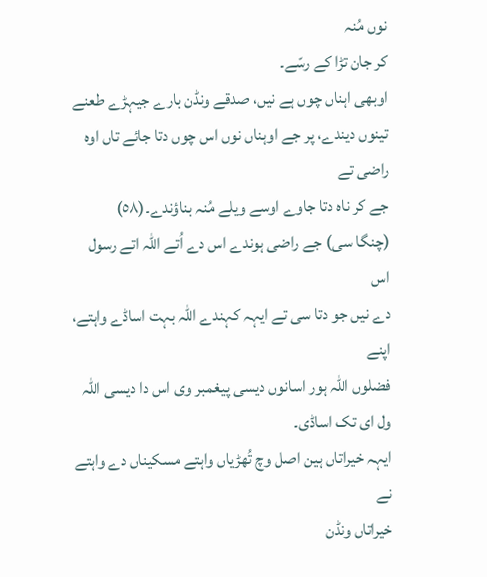نوں مُنہ
کر جان تڑا کے رسّے۔
اوبھی اہناں چوں ہے نیں، صدقے ونڈن بارے جیہڑے طعنے
تینوں دیندے، پر جے اوہناں نوں اس چوں دتا جائے تاں اوہ راضی تے
جے کر ناہ دتا جاوے اوسے ویلے مُنہ بناؤندے۔(٥٨)
(چنگا سی) جے راضی ہوندے اس دے اُتے اللہ اتے رسول اس
دے نیں جو دتا سی تے ایہہ کہندے اللہ بہت اساڈے واہتے، اپنے
فضلوں اللہ ہور اسانوں دیسی پیغمبر وی اس دا دیسی اللہ ول ای تک اساڈی۔
ایہہ خیراتاں ہین اصل وچ تُھڑیاں واہتے مسکیناں دے واہتے نے
خیراتاں ونڈن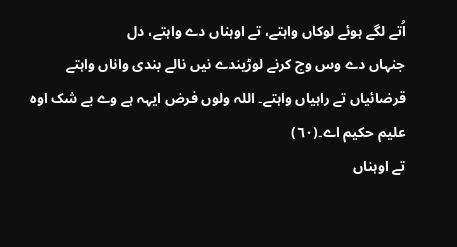اُتے لگے ہوئے لوکاں واہتے، تے اوہناں دے واہتے، دل
جنہاں دے وس وچ کرنے لوڑیندے نیں نالے بندی واناں واہتے
قرضائیاں تے راہیاں واہتے۔ اللہ ولوں فرض ایہہ ہے وے بے شک اوہ
علیم حکیم اے۔(٦٠)
تے اوہناں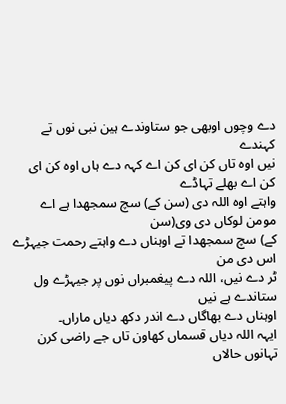دے وچوں اوبھی جو ستاوندے ہین نبی نوں تے کہندے
نیں اوہ تاں کن ای کن اے کہہ دے ہاں اوہ کن ای کن اے بھلے تہاڈے
واہتے اوہ اللہ دی (سن کے) سچ سمجھدا ہے اے مومن لوکاں دی وی(سن
کے) سچ سمجھدا تے اوہناں دے واہتے رحمت جیہڑے اس دی من
ٹر دے نیں، اللہ دے پیغمبراں نوں پر جیہڑے ول ستاندے ہے نیں
اوہناں دے بھاگاں دے اندر دکھ دیاں ماراں۔
ایہہ اللہ دیاں قسماں کھاون تاں جے راضی کرن تہانوں حالاں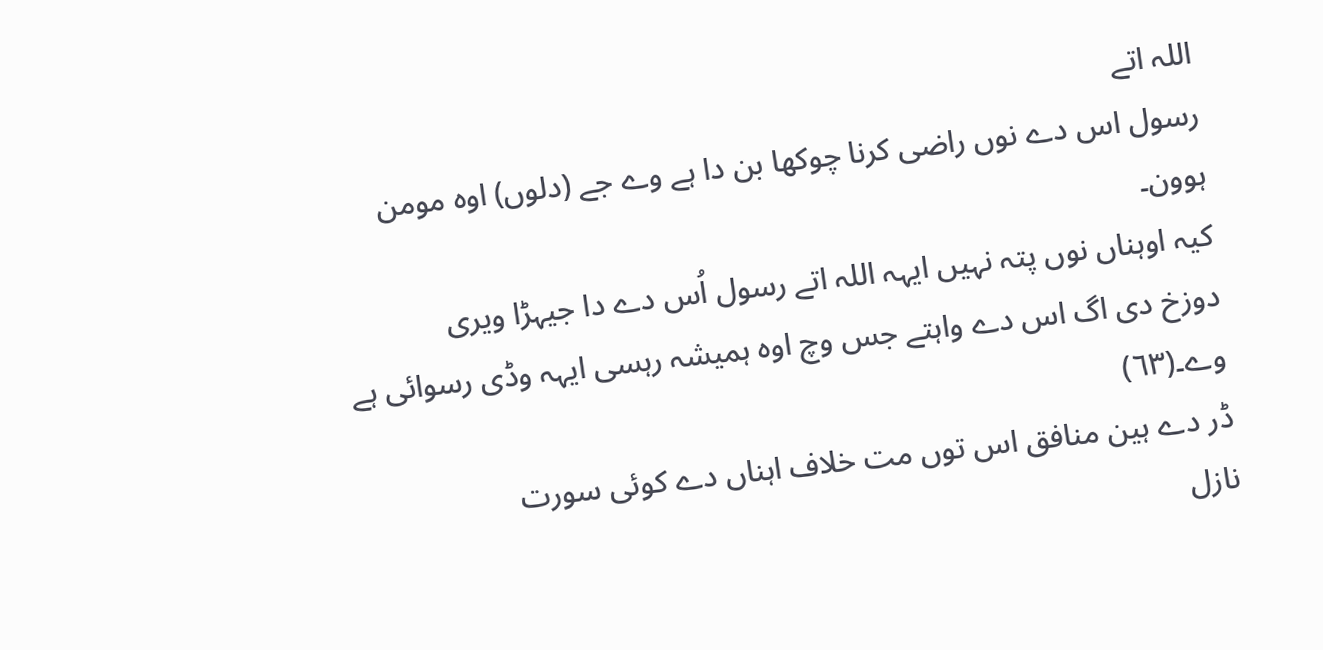اللہ اتے
رسول اس دے نوں راضی کرنا چوکھا بن دا ہے وے جے (دلوں) اوہ مومن
ہوون۔
کیہ اوہناں نوں پتہ نہیں ایہہ اللہ اتے رسول اُس دے دا جیہڑا ویری
دوزخ دی اگ اس دے واہتے جس وچ اوہ ہمیشہ رہسی ایہہ وڈی رسوائی ہے
وے۔(٦٣)
ڈر دے ہین منافق اس توں مت خلاف اہناں دے کوئی سورت
نازل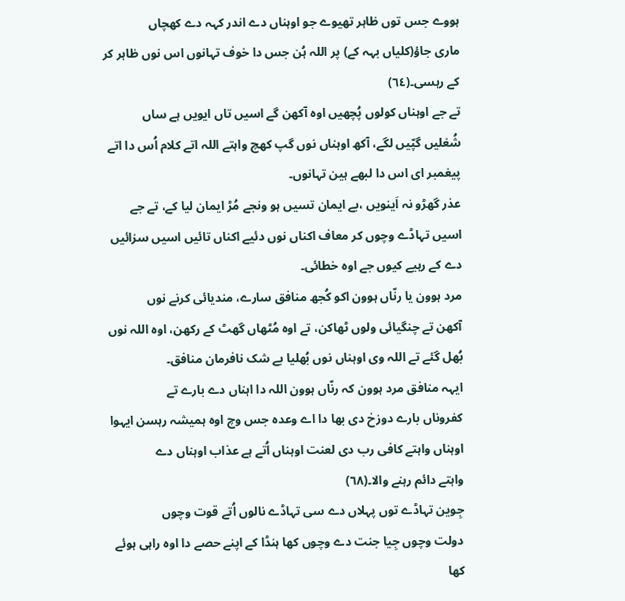ہووے جس توں ظاہر تھیوے جو اوہناں دے اندر کہہ دے کھچاں
ماری جاؤ(کلیاں بہہ کے) پر اللہ ہُن جس دا خوف تہانوں اس نوں ظاہر کر
کے رہسی۔(٦٤)
تے جے اوہناں کولوں پُچھیں اوہ آکھن گے اسیں تاں ایویں ہے ساں
شُغلیں گپّیں لگے، آکھ اوہناں نوں گپ کھچ واہتے اللہ اتے کلام اُس دا اتے
پیغمبر ای اس دا لبھے ہین تہانوں۔
عذر گھڑو نہ اَینویں ،بے ایمان تسیں ہو ونجے مُڑ ایمان لیا کے، تے جے
اسیں تہاڈے وچوں کر معاف اکناں نوں دئیے اکناں تائیں اسیں سزائیں
دے کے رہیے کیوں جے اوہ خطائی۔
مرد ہوون یا رنّاں ہوون اکو کُجھ منافق سارے، مندیائی کرنے نوں
آکھن تے چنگیائی ولوں ٹھاکن، تے اوہ مُٹھاں گھٹ کے رکھن، اوہ اللہ نوں
بُھل گئے تے اللہ وی اوہناں نوں بُھلیا بے شک نافرمان منافق۔
ایہہ منافق مرد ہوون کہ رنّاں ہوون اللہ دا اہناں دے بارے تے
کفروناں بارے دوزخ دی بھا دا اے وعدہ جس وچ اوہ ہمیشہ رہسن ایہوا
اوہناں واہتے کافی رب دی لعنت اوہناں اُتے ہے عذاب اوہناں دے
واہتے دائم رہنے والا۔(٦٨)
جِوین تہاڈے توں پہلاں دے سی تہاڈے نالوں اُتے قوت وچوں
دولت وچوں جِیا جنت دے وچوں کھا ہنڈا کے اپنے حصے دا اوہ راہی ہوئے
کھا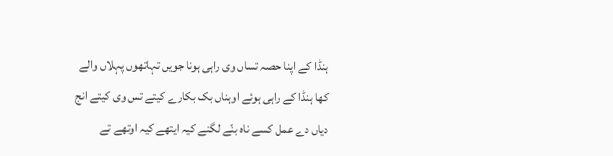ہنڈا کے اپنا حصہ تساں وی راہی ہونا جویں تہاتھوں پہلاں والے
کھا ہنڈا کے راہی ہوئے اوہناں بک بکارے کیتے تس وی کیتے انج
دیاں دے عمل کسے ناہ بنّے لگنے کیہ ایتھے کیہ اوتھے تے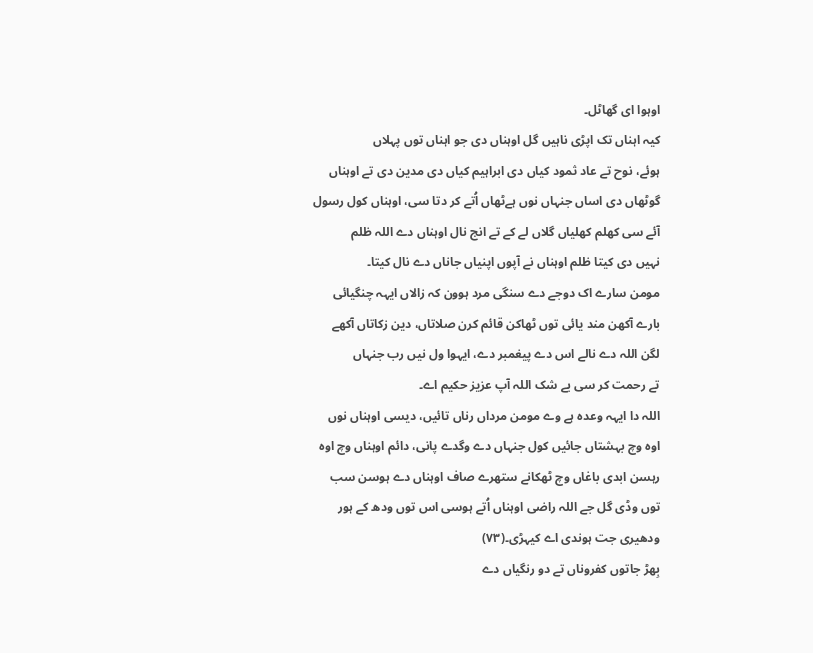اوہوا ای گھاٹل۔
کیہ اہناں تک اپڑی ناہیں گل اوہناں دی جو اہناں توں پہلاں
ہوئے، نوح تے عاد ثمود کیاں دی ابراہیم کیاں دی مدین دی تے اوہناں
گوٹھاں دی اساں جنہاں نوں ہےٹھاں اُتے کر دتا سی، اوہناں کول رسول
آئے سی کھلم کھلیاں گلاں لے کے تے انج نال اوہناں دے اللہ ظلم
نہیں دی کیتا ظلم اوہناں نے آپوں اپنیاں جاناں دے نال کیتا۔
مومن سارے اک دوجے دے سنگی مرد ہوون کہ زالاں ایہہ چنگیائی
بارے آکھن مند یائی توں ٹھاکن قائم کرن صلاتاں، دین زکاتاں آکھے
لگن اللہ دے نالے اس دے پیغمبر دے، ایہوا ول نیں رب جنہاں
تے رحمت کر سی بے شک اللہ آپ عزیز حکیم اے۔
اللہ دا ایہہ وعدہ ہے وے مومن مرداں رناں تائیں، دیسی اوہناں نوں
اوہ وچ بہشتاں جائیں کول جنہاں دے وگدے پانی، دائم اوہناں وچ اوہ
رہسن ابدی باغاں وچ ٹھکانے ستھرے صاف اوہناں دے ہوسن سب
توں وڈی گل جے اللہ راضی اوہناں اُتے ہوسی اس توں ودھ کے ہور
ودھیری جت ہوندی اے کیہڑی۔(٧٣)
بِھڑ جاتوں کفروناں تے دو رنگیاں دے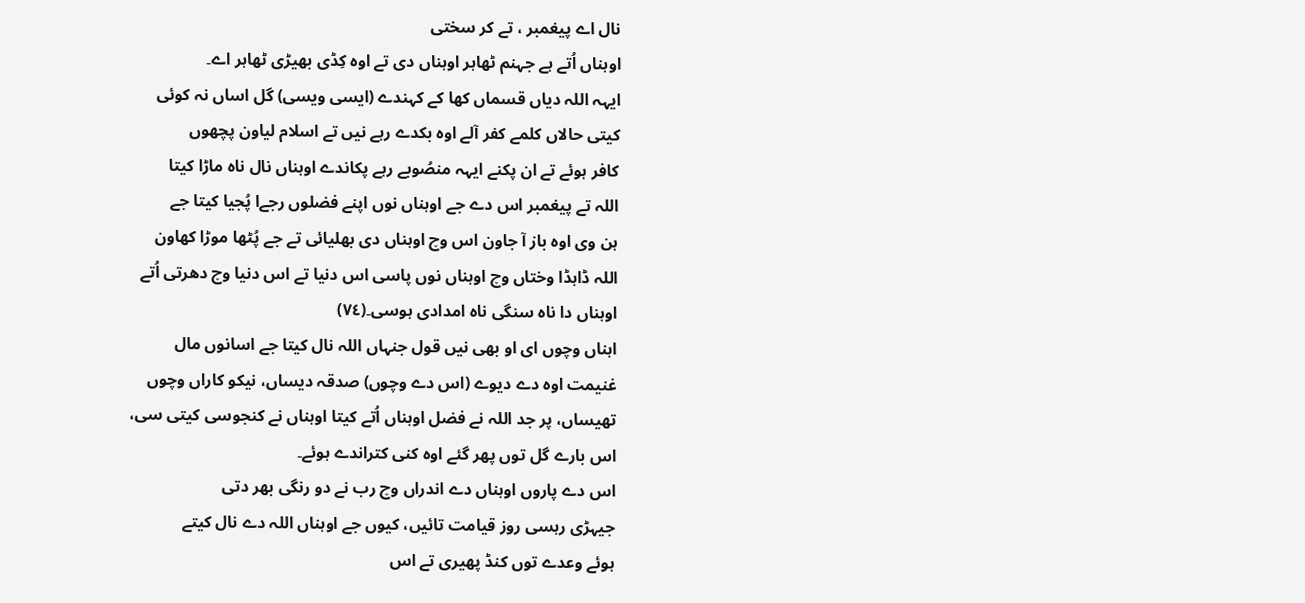نال اے پیغمبر ، تے کر سختی
اوہناں اُتے ہے جہنم ٹھاہر اوہناں دی تے اوہ کِڈی بھیڑی ٹھاہر اے۔
ایہہ اللہ دیاں قسماں کھا کے کہندے (ایسی ویسی) گل اساں نہ کوئی
کیتی حالاں کلمے کفر آلے اوہ بکدے رہے نیں تے اسلام لیاون پچھوں
کافر ہوئے تے ان پکنے ایہہ منصُوبے رہے پکاندے اوہناں نال ناہ ماڑا کیتا
اللہ تے پیغمبر اس دے جے اوہناں نوں اپنے فضلوں رجےا پُجیا کیتا جے
ہن وی اوہ باز آ جاون اس وچ اوہناں دی بھلیائی تے جے پُٹھا موڑا کھاون
اللہ ڈاہڈا وختاں وچ اوہناں نوں پاسی اس دنیا تے اس دنیا وچ دھرتی اُتے
اوہناں دا ناہ سنگی ناہ امدادی ہوسی۔(٧٤)
اہناں وچوں ای او بھی نیں قول جنہاں اللہ نال کیتا جے اسانوں مال
غنیمت اوہ دے دیوے (اس دے وچوں) صدقہ دیساں، نیکو کاراں وچوں
تھیساں، پر جد اللہ نے فضل اوہناں اُتے کیتا اوہناں نے کنجوسی کیتی سی،
اس بارے گل توں پھر گئے اوہ کنی کتراندے ہوئے۔
اس دے پاروں اوہناں دے اندراں وچ رب نے دو رنگی بھر دتی
جیہڑی رہسی روز قیامت تائیں، کیوں جے اوہناں اللہ دے نال کیتے
ہوئے وعدے توں کنڈ پھیری تے اس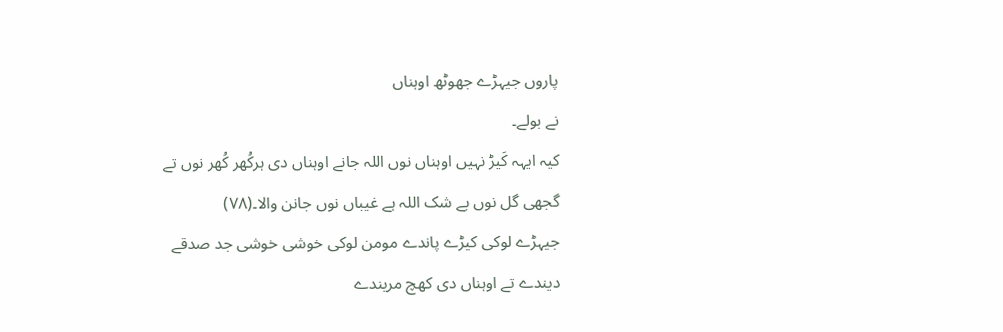پاروں جیہڑے جھوٹھ اوہناں
نے بولے۔
کیہ ایہہ کَیڑ نہیں اوہناں نوں اللہ جانے اوہناں دی ہرکُھر کُھر نوں تے
گجھی گل نوں بے شک اللہ ہے غیباں نوں جانن والا۔(٧٨)
جیہڑے لوکی کیڑے پاندے مومن لوکی خوشی خوشی جد صدقے
دیندے تے اوہناں دی کھچ مریندے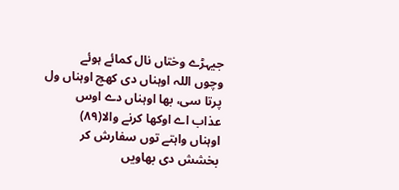جیہڑے وختاں نال کمائے ہوئے
وچوں اللہ اوہناں دی کھچ اوہناں ول پرتا سی، بھا اوہناں دے اوس
عذاب اے اوکھا کرنے والا(٨٩)
اوہناں واہتے توں سفارش کر بخشش دی بھاویں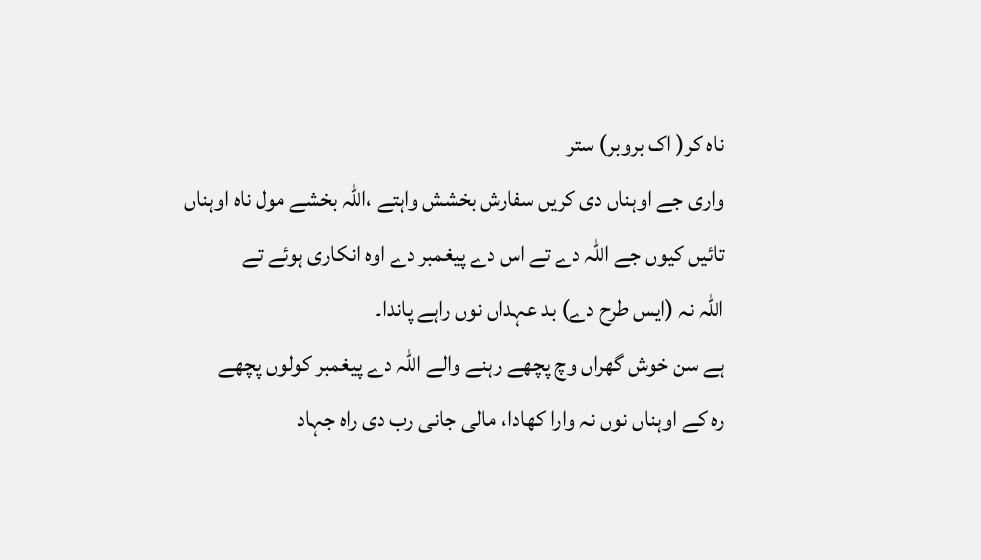ناہ کر( اک بروبر) ستر
واری جے اوہناں دی کریں سفارش بخشش واہتے ،اللہ بخشے مول ناہ اوہناں
تائیں کیوں جے اللہ دے تے اس دے پیغمبر دے اوہ انکاری ہوئے تے
اللہ نہ (ایس طرح دے) بد عہداں نوں راہے پاندا۔
ہے سن خوش گھراں وچ پچھے رہنے والے اللہ دے پیغمبر کولوں پچھے
رہ کے اوہناں نوں نہ وارا کھادا، مالی جانی رب دی راہ جہاد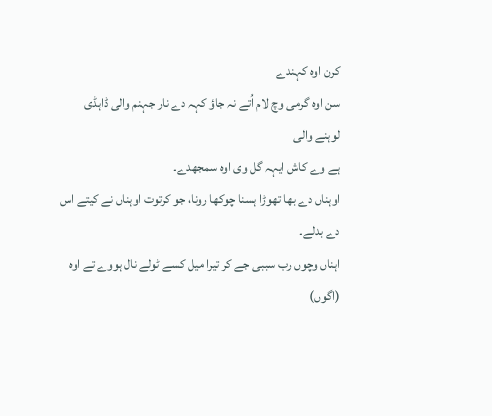کرن اوہ کہندے
سن اوہ گرمی وچ لام اُتے نہ جاؤ کہہ دے نار جہنم والی ڈاہڈی لوہنے والی
ہے وے کاش ایہہ گل وی اوہ سمجھدے۔
اوہناں دے بھا تھوڑا ہسنا چوکھا رونا، جو کرتوت اوہناں نے کیتے اس
دے بدلے۔
اہناں وچوں رب سببی جے کر تیرا میل کسے ٹولے نال ہووے تے اوہ
(اگوں)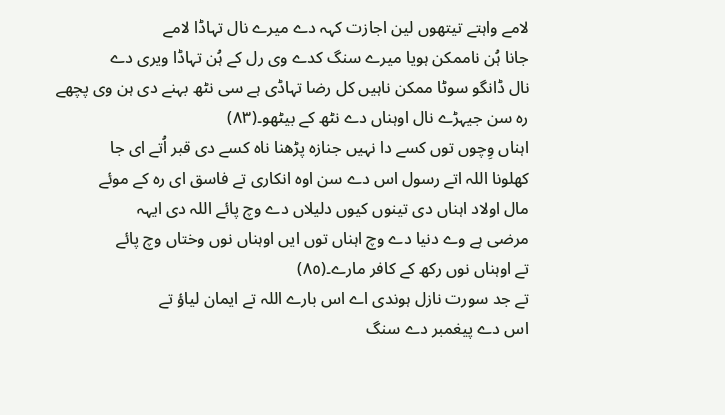لامے واہتے تیتھوں لین اجازت کہہ دے میرے نال تہاڈا لامے
جانا ہُن ناممکن ہویا میرے سنگ کدے وی رل کے ہُن تہاڈا ویری دے
نال ڈانگو سوٹا ممکن ناہیں کل رضا تہاڈی ہے سی نٹھ بہنے دی ہن وی پچھے
رہ سن جیہڑے نال اوہناں دے نٹھ کے بیٹھو۔(٨٣)
اہناں وِچوں توں کسے دا نہیں جنازہ پڑھنا ناہ کسے دی قبر اُتے ای جا
کھلونا اللہ اتے رسول اس دے سن اوہ انکاری تے فاسق ای رہ کے موئے
مال اولاد اہناں دی تینوں کیوں دلیلاں دے وچ پائے اللہ دی ایہہ
مرضی ہے وے دنیا دے وچ اہناں توں ایں اوہناں نوں وختاں وچ پائے
تے اوہناں نوں رکھ کے کافر مارے۔(٨٥)
تے جد سورت نازل ہوندی اے اس بارے اللہ تے ایمان لیاؤ تے
اس دے پیغمبر دے سنگ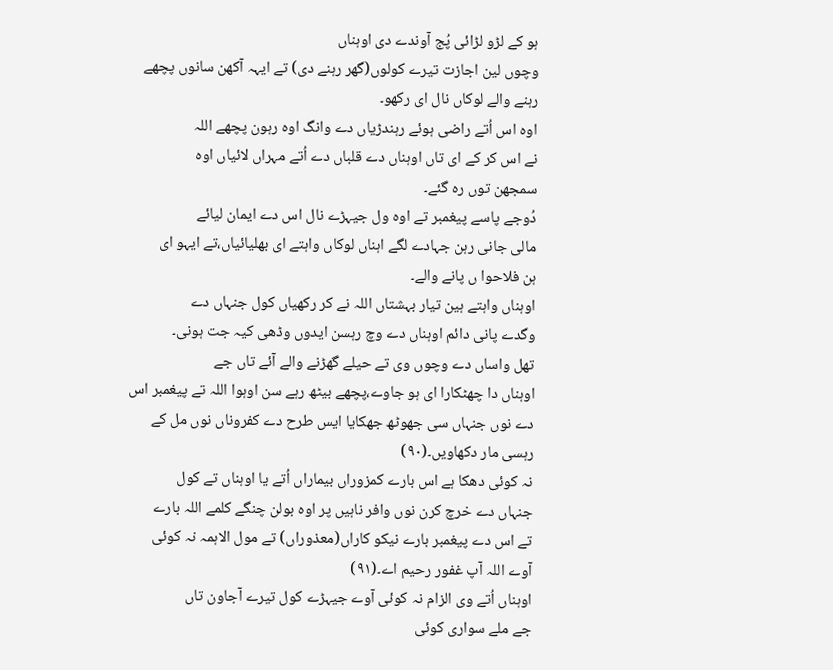ہو کے لڑو لڑائی پُج آوندے دی اوہناں
وچوں لین اجازت تیرے کولوں(گھر رہنے دی) تے ایہہ آکھن سانوں پچھے
رہنے والے لوکاں نال ای رکھو۔
اوہ اس اُتے راضی ہوئے رہندڑیاں دے وانگ اوہ رہون پچھے اللہ
نے اس کر کے ای تاں اوہناں دے قلباں دے اُتے مہراں لائیاں اوہ
سمجھن توں رہ گئے۔
دُوجے پاسے پیغمبر تے اوہ ول جیہڑے نال اس دے ایمان لیائے
مالی جانی رہن جہادے لگے اہناں لوکاں واہتے ای بھلیائیاں،تے ایہو ای
ہن فلاحوا ں پانے والے۔
اوہناں واہتے ہین تیار بہشتاں اللہ نے کر رکھیاں کول جنہاں دے
وگدے پانی دائم اوہناں دے وچ رہسن ایدوں وڈھی کیہ جت ہونی۔
تھل واساں دے وچوں وی تے حیلے گھڑنے والے آئے تاں جے
اوہناں دا چھٹکارا ای ہو جاوے،پچھے بیٹھ رہے سن اوہوا اللہ تے پیغمبر اس
دے نوں جنہاں سی جھوٹھ جھکایا ایس طرح دے کفروناں نوں مل کے
رہسی مار دکھاویں۔(٩٠)
نہ کوئی دھکا ہے اس بارے کمزوراں بیماراں اُتے یا اوہناں تے کول
جنہاں دے خرچ کرن نوں وافر ناہیں پر اوہ بولن چنگے کلمے اللہ بارے
تے اس دے پیغمبر بارے نیکو کاراں(معذوراں) تے مول الاہمہ نہ کوئی
آوے اللہ آپ غفور رحیم اے۔(٩١)
اوہناں اُتے وی الزام نہ کوئی آوے جیہڑے کول تیرے آجاون تاں
جے ملے سواری کوئی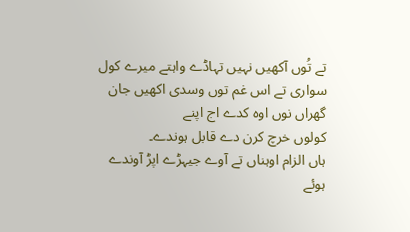تے تُوں آکھیں نہیں تہاڈے واہتے میرے کول
سواری تے اس غم توں وسدی اکھیں جان گھراں نوں اوہ کدے اج اپنے
کولوں خرچ کرن دے قابل ہوندے۔
ہاں الزام اوہناں تے آوے جیہڑے اپڑ آوندے ہوئے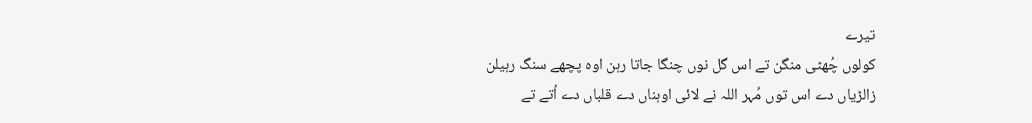تیرے
کولوں چُھٹی منگن تے اس گل نوں چنگا جاتا رہن اوہ پچھے سنگ رہیلن
زالڑیاں دے اس توں مُہر اللہ نے لائی اوہناں دے قلباں دے اُتے تے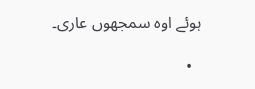ہوئے اوہ سمجھوں عاری۔

  •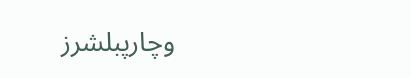وچارپبلشرز